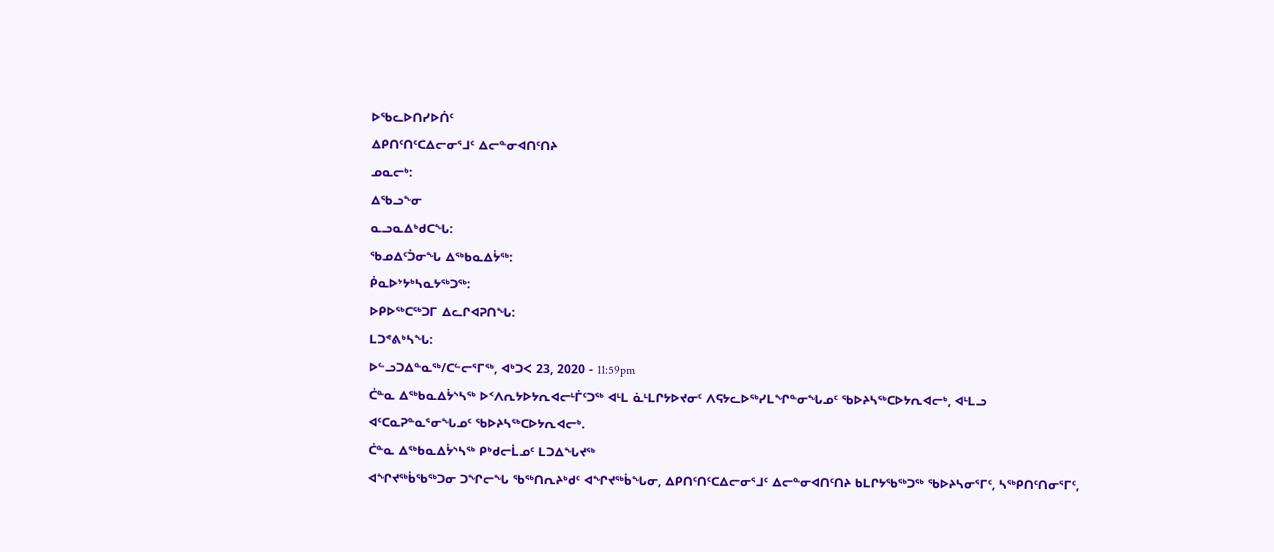ᐅᖃᓚᐅᑎᓯᐅᑏᑦ
ᐃᑭᑎᑦᑎᑦᑕᐃᓕᓂᕐᒧᑦ ᐃᓕᓐᓂᐊᑎᑦᑎᔨ
ᓄᓇᓕᒃ:
ᐃᖃᓗᖕᓂ
ᓇᓗᓇᐃᒃᑯᑕᖓ:
ᖃᓄᐃᑦᑑᓂᖓ ᐃᖅᑲᓇᐃᔮᖅ:
ᑮᓇᐅᔾᔭᒃᓴᓇᔭᖅᑐᖅ:
ᐅᑭᐅᖅᑕᖅᑐᒥ ᐃᓚᒋᐊᕈᑎᖓ:
ᒪᑐᕝᕕᒃᓴᖓ:
ᐅᓪᓗᑐᐃᓐᓇᖅ/ᑕᓪᓕᕐᒥᖅ, ᐊᒃᑐᐸ 23, 2020 - 11:59pm
ᑖᓐᓇ ᐃᖅᑲᓇᐃᔮᔅᓴᖅ ᐅᑉᐱᕆᔭᐅᔭᕆᐊᓕᒻᒦᑦᑐᖅ ᐊᒻᒪ ᓈᒻᒪᒋᔭᐅᔪᓂᑦ ᐱᕋᔭᓚᐅᖅᓯᒪᖏᓐᓂᖓᓄᑦ ᖃᐅᔨᓴᖅᑕᐅᔭᕆᐊᓕᒃ, ᐊᒻᒪᓗ ᐊᑦᑕᓇᕈᓐᓇᕐᓂᖓᓄᑦ ᖃᐅᔨᓴᖅᑕᐅᔭᕆᐊᓕᒃ.
ᑖᓐᓇ ᐃᖅᑲᓇᐃᔮᔅᓴᖅ ᑭᒃᑯᓕᒫᓄᑦ ᒪᑐᐃᖓᔪᖅ
ᐊᖏᔪᖅᑳᖃᖅᑐᓂ ᑐᖏᓕᖓ ᖃᖅᑎᕆᔨᒃᑯᑦ ᐊᖏᔪᖅᑳᖓᓂ, ᐃᑭᑎᑦᑎᑦᑕᐃᓕᓂᕐᒧᑦ ᐃᓕᓐᓂᐊᑎᑦᑎᔨ ᑲᒪᒋᔭᖃᖅᑐᖅ ᖃᐅᔨᓴᓂᕐᒥᑦ, ᓴᖅᑭᑎᑦᑎᓂᕐᒥᑦ,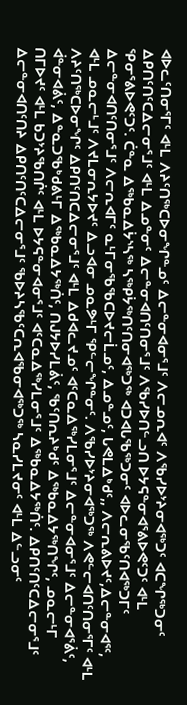ᐊᐅᓚᑦᑎᓂᕐᒥᑦ ᐊᒻᒪ ᐱᔨᑦᑎᖅᑕᐅᓂᖏᓐᓄᑦ ᐃᓕᓐᓂᐊᓂᕐᒧᑦ ᐱᓕᓄᕆᐊᑦ ᐱᖃᓯᐅᔾᔨᓂᐊᖅᑐᑦ ᐊᑕᖏᖅᑐᓂᑦ ᐃᑭᑎᑦᑎᑦᑕᐃᓕᓂᕐᒧᑦ ᐊᒻᒪ ᐃᓄᓐᓂᑦ ᐃᓕᓐᓂᐊᑎᑦᑎᓂᕐᒧᑦ ᐱᖃᓯᐅᑎᓪᓗᑎ ᐅᔭᕋᓐᓂᐊᕐᕕᐅᕙᑦᑐᑦ ᐊᒻᒪ ᕿᓂᕐᕕᐅᕙᑦᑐᑦ. ᑖᓐᓇ ᐃᖅᑲᓇᐃᔮᔅᓴᖅ ᓴᖅᑭᔮᖅᑎᑦᑎᓂᐊᖅᑐᖅ ᐊᑐᐊᒐᖃᖅᑐᓂᑦ ᐊᐅᓚᓂᖃᑦᑎᐊᖅᑐᒥᑦ ᐃᓕᓐᓂᐊᑎᑦᑎᓂᕐᒧᑦ ᐱᓕᕆᐊᒥᑦ ᓇᒻᒥᓂᖃᖃᑕᐅᔪᓕᒫᓄᑦ, ᐃᓄᓐᓄᑦ, ᒐᕙᒪᐃᒃᑯᑦ,, ᐱᓕᕆᕕᐅᔪᑦ,ᐃᓕᓐᓂᐊᕐᑦ, ᐊᒻᒪ ᓄᓇᓕᒻᒧᑦ ᐱᔪᒪᓂᕆᔭᐅᔪᑦ ᐃᓗᐊᓂ ᓄᓇᕗᒻᒥ ᕿᓪᓕᖏᓐᓂᑦ. ᐱᖃᓯᐅᔾᔨᓂᐊᖅᑐᖅ ᐱᕙᓪᓕᐊᑎᑦᑎᓂᕐᒥᑦ ᐊᒻᒪ ᐱᔨᑦᑎᖅᑕᐅᓂᖏᑦ ᐃᑭᑎᑦᑎᑕᐃᓕᓂᕐᒧᑦ ᐊᒻᒪ ᐃᑯᐊᓚᔪᓄᑦ ᐊᑦᑕᓇᐃᖅᓯᒪᓂᕐᒧᑦ ᐃᓕᓐᓂᐊᓂᕐᒧᑦ ᐃᓕᓐᓂᐊᕐᕖᑦ, ᐋᓐᓂᐊᕖᑦ, ᐃᓐᓇᑐᖃᒃᑯᕕᒻᒥ ᐃᖅᑲᓇᐃᔭᖅᑏᑦ, ᑎᒍᔭᐅᓯᒪᕖᑦ, ᖃᑦᑎᕆᔨᒃᑯᑦ ᐃᖅᑲᓇᐃᔭᖅᑎᖏᑦ, ᓄᓇᓕᒻᒥ ᑎᒥᐅᔪᑦ ᐊᒻᒪ ᑲᑐᔾᔨᖃᑎᒌᑦ ᐊᒻᒪ ᐅᔭᕋᓐᓂᐊᓂᕐᒧᑦ ᐊᑦᑕᓇᐃᖅᓯᒪᓂᕐᒧᑦ ᐃᖅᑲᓇᐃᔭᖅᑏᑦ. ᐃᑭᑎᑦᑎᑦᑕᐃᓕᓂᕐᒧᑦ ᐃᓕᓐᓂᐊᑎᑦᑎᔨ ᐃᑭᑎᑦᑎᑦᑕᐃᓕᓂᕐᒧᑦ ᖃᐅᔨᓴᖃᑦᑕᕆᐊᖃᓂᐊᖅᑐᖅ ᓴᓇᓯᒪᔪᓂᑦ ᐊᒻᒪ ᐃᓪᓗᓂᑦ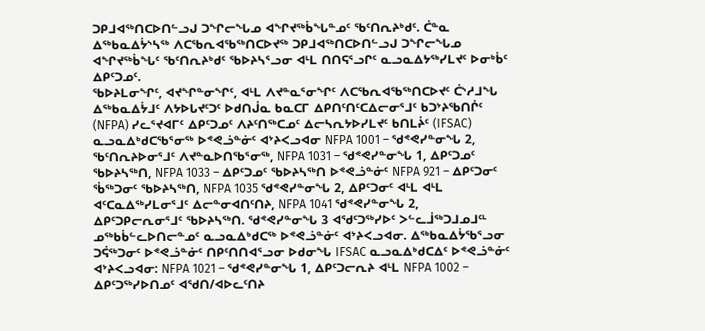ᑐᑭᒧᐊᖅᑎᑕᐅᑎᓪᓗᒍ ᑐᖏᓕᖓᓄ ᐊᖏᔪᖅᑳᖓᓐᓄᑦ ᖃᑦᑎᕆᔨᒃᑯᑦ. ᑖᓐᓇ ᐃᖅᑲᓇᐃᔮᔅᓴᖅ ᐱᑕᖃᕆᐊᖃᖅᑎᑕᐅᔪᖅ ᑐᑭᒧᐊᖅᑎᑕᐅᑎᓪᓗᒍ ᑐᖏᓕᖓᓄ ᐊᖏᔪᖅᑳᖓᑦ ᖃᑦᑎᕆᔨᒃᑯᑦ ᖃᐅᔨᓴᕐᓗᓂ ᐊᒻᒪ ᑎᑎᕋᕐᓗᒋᑦ ᓇᓗᓇᐃᔭᖅᓯᒪᔪᑦ ᐅᓂᒃᑳᑦ ᐃᑭᑦᑐᓄᑦ.
ᖃᐅᔨᒪᓂᖏᑦ, ᐊᔪᖏᓐᓂᖏᑦ, ᐊᒻᒪ ᐱᔪᓐᓇᕐᓂᖏᑦ ᐱᑕᖃᕆᐊᖃᖅᑎᑕᐅᔪᑦ ᑖᔅᓱᒧᖓ ᐃᖅᑲᓇᐃᔮᒧᑦ ᐱᔭᐅᒐᔪᑦᑐᑦ ᐅᑯᑎᒎᓇ ᑲᓇᑕᒥ ᐃᑭᑎᑦᑎᑦᑕᐃᓕᓂᕐᒧᑦ ᑲᑐᔾᔨᖃᑎᒌᑦ (NFPA) ᓯᓚᕐᔪᐊᒥᑦ ᐃᑭᑦᑐᓄᑦ ᐱᔨᑦᑎᖅᑕᓄᑦ ᐃᓕᓴᕆᔭᐅᓯᒪᔪᑦ ᑲᑎᒪᔩᑦ (IFSAC) ᓇᓗᓇᐃᒃᑯᑕᖃᕐᓂᖅ ᐅᕝᕙᓘᓐᓃᑦ ᐊᔾᔨᐸᓗᐊᓂ NFPA 1001 – ᖁᕝᕙᓯᓐᓂᖓ 2, ᖃᑦᑎᕆᔨᐅᓂᕐᒧᑦ ᐱᔪᓐᓇᐅᑎᖃᕐᓂᖅ, NFPA 1031 – ᖁᕝᕙᓯᓐᓂᖓ 1, ᐃᑭᑦᑐᓄᑦ ᖃᐅᔨᓴᖅᑎ, NFPA 1033 – ᐃᑭᑦᑐᓄᑦ ᖃᐅᔨᓴᖅᑎ ᐅᕝᕙᓘᓐᓃᑦ NFPA 921 – ᐃᑭᑦᑐᓂᑦ ᖄᖅᑐᓂᑦ ᖃᐅᔨᓴᖅᑎ, NFPA 1035 ᖁᕝᕙᓯᓐᓂᖓ 2, ᐃᑭᑦᑐᓂᑦ ᐊᒻᒪ ᐊᒻᒪ ᐊᑦᑕᓇᐃᖅᓯᒪᓂᕐᒧᑦ ᐃᓕᓐᓂᐊᑎᑦᑎᔨ, NFPA 1041 ᖁᕝᕙᓯᓐᓂᖓ 2, ᐃᑭᑦᑐᑭᓕᕆᓂᕐᒧᑦ ᖃᐅᔨᓴᖅᑎ. ᖁᕝᕙᓯᓐᓂᖓ 3 ᐊᖁᑦᑐᖅᓯᐅᑦ ᐳᓪᓚᒨᖅᑐᒧᓄᒧᑦᒻ ᓄᖅᑲᑳᓪᓚᐅᑎᓕᓐᓄᑦ ᓇᓗᓇᐃᒃᑯᑕᖅ ᐅᕝᕙᓘᓐᓃᑦ ᐊᔾᔨᐸᓗᐊᓂ. ᐃᖅᑲᓇᐃᔮᖃᕐᓗᓂ ᑐᕌᖅᑐᓂᑦ ᐅᕝᕙᓘᓐᓃᑦ ᑎᑭᑦᑎᑎᐊᕐᓗᓂ ᐅᑯᓂᖓ IFSAC ᓇᓗᓇᐃᒃᑯᑕᐃᑦ ᐅᕝᕙᓘᓐᓃᑦ ᐊᔾᔨᐸᓗᐊᓂ: NFPA 1021 – ᖁᕝᕙᓯᓐᓂᖓ 1, ᐃᑭᑦᑐᓕᕆᔨ ᐊᒻᒪ NFPA 1002 – ᐃᑭᑦᑐᖅᓯᐅᑎᓄᑦ ᐊᖁᑎ/ᐊᐅᓚᑦᑎᔨ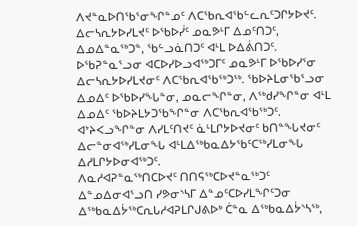ᐱᔪᓐᓇᐅᑎᖃᕐᓂᖏᓐᓄᑦ ᐱᑕᖃᕆᐊᖃᓪᓚᕆᑦᑐᒋᔭᐅᔪᑦ.
ᐃᓕᓴᕆᔭᐅᓯᒪᔪᑦ ᐅᖃᐅᓰᑦ ᓄᓇᕗᒻᒥ ᐃᓄᑦᑎᑐᑦ, ᐃᓄᐃᓐᓇᖅᑐᓐ, ᖃᓪᓗᓈᑎᑐᑦ ᐊᒻᒪ ᐅᐃᕖᑎᑐᑦ.
ᐅᖃᕈᓐᓇᕐᓗᓂ ᐊᑕᐅᓯᐅᓗᐊᖅᑐᒥᑦ ᓄᓇᕗᒻᒥ ᐅᖃᐅᓯᕐᓂ ᐃᓕᓴᕆᔭᐅᓯᒪᔪᓂᑦ ᐱᑕᖃᕆᐊᖃᖅᑐᖅ. ᖃᐅᔨᒪᓂᖃᕐᓗᓂ ᐃᓄᐃᑦ ᐅᖃᐅᓯᖓᓐᓂ, ᓄᓇᓕᖏᓐᓂ, ᐱᖅᑯᓯᖏᓐᓂ ᐊᒻᒪ ᐃᓄᐃᑦ ᖃᐅᔨᒪᔭᑐᖃᖏᓐᓂ ᐱᑕᖃᕆᐊᖃᖅᑐᑦ.
ᐊᔾᔨᐸᓗᖏᓐᓂ ᐱᓯᒪᑦᑎᔪᑦ ᓈᒻᒪᒋᔭᐅᔪᓂᑦ ᑲᑎᓐᖓᔪᓂᑦ ᐃᓕᓐᓂᐊᖅᓯᒪᓂᖓ ᐊᒻᒪᐃᖅᑲᓇᐃᔭᖃᑦᑕᖅᓯᒪᓂᖓ ᐃᓱᒪᒋᔭᐅᓂᐊᖅᑐᑦ.
ᐱᓇᓱᐊᕈᓐᓇᖅᑎᑕᐅᔪᑦ ᑎᑎᕋᖅᑕᐅᔪᓐᓇᖅᑐᑦ ᐃᓐᓄᐃᓂᐊᕐᓗᑎ ᓯᕗᓂᔅᓴᒥ ᐃᓐᓄᑦᑕᐅᓯᒪᖏᑦᑐᓂ
ᐃᖅᑲᓇᐃᔮᖅᑕᕆᒐᓱᐊᕈᒪᒋᒍᕕᐅᒃ ᑖᓐᓇ ᐃᖅᑲᓇᐃᔮᔅᓴᖅ,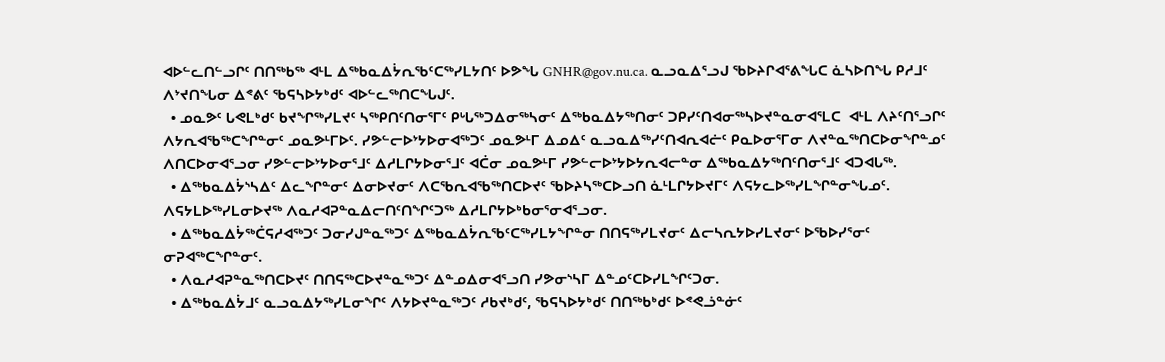ᐊᐅᓪᓚᑎᓪᓗᒋᑦ ᑎᑎᖅᑲᖅ ᐊᒻᒪ ᐃᖅᑲᓇᐃᔮᕆᖃᑦᑕᖅᓯᒪᔭᑎᑦ ᐅᕗᖓ GNHR@gov.nu.ca. ᓇᓗᓇᐃᕐᓗᒍ ᖃᐅᔨᒋᐊᕐᕕᖓᑕ ᓈᓴᐅᑎᖓ ᑭᓱᒧᑦ ᐱᔾᔪᑎᖓᓂ ᐃᕝᕕᑦ ᖃᕋᓴᐅᔭᒃᑯᑦ ᐊᐅᓪᓚᖅᑎᑕᖓᒍᑦ.
  • ᓄᓇᕗᑦ ᒐᕙᒪᒃᑯᑦ ᑲᔪᖏᖅᓯᒪᔪᑦ ᓴᖅᑭᑎᑦᑎᓂᕐᒥᑦ ᑭᒡᒐᖅᑐᐃᓂᖅᓴᓂᑦ ᐃᖅᑲᓇᐃᔭᖅᑎᓂᑦ ᑐᑭᓯᑦᑎᐊᓂᖅᓴᐅᔪᓐᓇᓂᐊᕐᒪᑕ  ᐊᒻᒪ ᐱᔨᑦᑎᕐᓗᒋᑦ ᐱᔭᕆᐊᖃᖅᑕᖏᓐᓂᑦ ᓄᓇᕗᒻᒥᐅᑦ. ᓯᕗᓪᓕᐅᔾᔭᐅᓂᐊᖅᑐᑦ ᓄᓇᕗᒻᒥ ᐃᓄᐃᑦ ᓇᓗᓇᐃᖅᓯᑦᑎᐊᕆᐊᓖᑦ ᑭᓇᐅᓂᕐᒥᓂ ᐱᔪᓐᓇᖅᑎᑕᐅᓂᖏᓐᓄᑦ ᐱᑎᑕᐅᓂᐊᕐᓗᓂ ᓯᕗᓪᓕᐅᔾᔭᐅᓂᕐᒧᑦ ᐃᓱᒪᒋᔭᐅᓂᕐᒧᑦ ᐊᑖᓂ ᓄᓇᕗᒻᒥ ᓯᕗᓪᓕᐅᔾᔭᐅᔭᕆᐊᓕᓐᓂ ᐃᖅᑲᓇᐃᔭᖅᑎᑦᑎᓂᕐᒧᑦ ᐊᑐᐊᒐᖅ.
  • ᐃᖅᑲᓇᐃᔮᔅᓴᐃᑦ ᐃᓚᖏᓐᓂᑦ ᐃᓂᐅᔪᓂᑦ ᐱᑕᖃᕆᐊᖃᖅᑎᑕᐅᔪᑦ ᖃᐅᔨᓴᖅᑕᐅᓗᑎ ᓈᒻᒪᒋᔭᐅᔪᒥᑦ ᐱᕋᔭᓚᐅᖅᓯᒪᖏᓐᓂᖓᓄᑦ. ᐱᕋᔭᒪᐅᖅᓯᒪᓂᐅᔪᖅ ᐱᓇᓱᐊᕈᓐᓇᐃᓕᑎᑦᑎᖏᑦᑐᖅ ᐃᓱᒪᒋᔭᐅᒃᑲᓂᕐᓂᐊᕐᓗᓂ.
  • ᐃᖅᑲᓇᐃᔮᖅᑖᕋᓱᐊᖅᑐᑦ ᑐᓂᓯᒍᓐᓇᖅᑐᑦ ᐃᖅᑲᓇᐃᔮᕆᖃᑦᑕᖅᓯᒪᔭᖏᓐᓂ ᑎᑎᕋᖅᓯᒪᔪᓂᑦ ᐃᓕᓴᕆᔭᐅᓯᒪᔪᓂᑦ ᐅᖃᐅᓯᕐᓂᑦ ᓂᕈᐊᖅᑕᖏᓐᓂᑦ.
  • ᐱᓇᓱᐊᕈᓐᓇᖅᑎᑕᐅᔪᑦ ᑎᑎᕋᖅᑕᐅᔪᓐᓇᖅᑐᑦ ᐃᓐᓄᐃᓂᐊᕐᓗᑎ ᓯᕗᓂᔅᓴᒥ ᐃᓐᓄᑦᑕᐅᓯᒪᖏᑦᑐᓂ.
  • ᐃᖅᑲᓇᐃᔮᒧᑦ ᓇᓗᓇᐃᔭᖅᓯᒪᓂᖏᑦ ᐱᔭᐅᔪᓐᓇᖅᑐᑦ ᓱᑲᔪᒃᑯᑦ, ᖃᕋᓴᐅᔭᒃᑯᑦ ᑎᑎᖅᑲᒃᑯᑦ ᐅᕝᕙᓘᓐᓃᑦ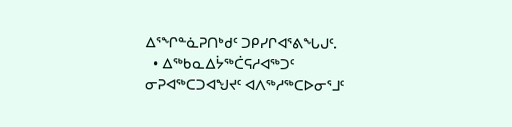ᐃᕐᖏᓐᓈᕈᑎᒃᑯᑦ ᑐᑭᓯᒋᐊᕐᕕᖓᒍᑦ.
  • ᐃᖅᑲᓇᐃᔮᖅᑖᕋᓱᐊᖅᑐᑦ ᓂᕈᐊᖅᑕᑐᐊᖑᔪᑦ ᐊᐱᖅᓱᖅᑕᐅᓂᕐᒧᑦ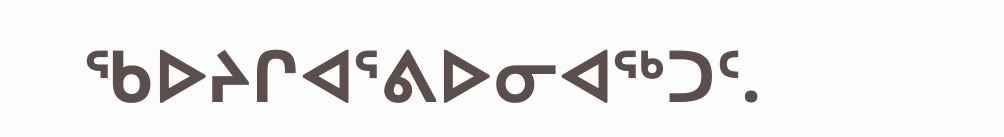ᖃᐅᔨᒋᐊᕐᕕᐅᓂᐊᖅᑐᑦ.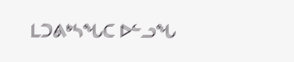ᒪᑐᕕᒃᓴᖓᑕ ᐅᓪᓗᖓ